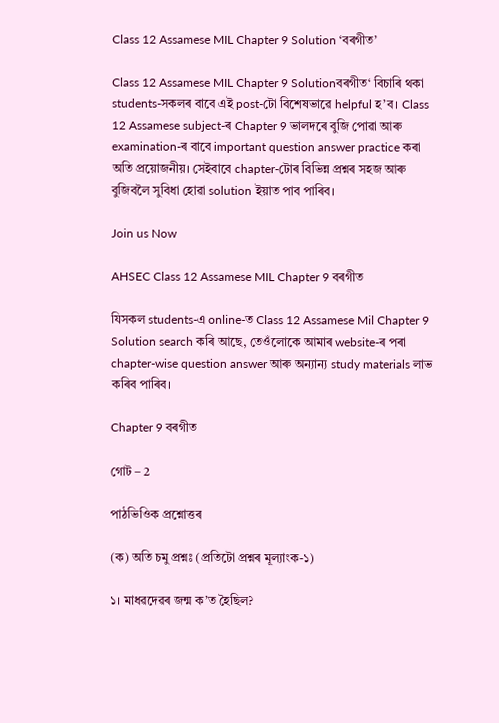Class 12 Assamese MIL Chapter 9 Solution ‘বৰগীত’

Class 12 Assamese MIL Chapter 9 Solutionবৰগীত‘ বিচাৰি থকা students-সকলৰ বাবে এই post-টো বিশেষভাৱে helpful হ’ব। Class 12 Assamese subject-ৰ Chapter 9 ভালদৰে বুজি পোৱা আৰু examination-ৰ বাবে important question answer practice কৰা অতি প্ৰয়োজনীয়। সেইবাবে chapter-টোৰ বিভিন্ন প্ৰশ্নৰ সহজ আৰু বুজিবলৈ সুবিধা হোৱা solution ইয়াত পাব পাৰিব।

Join us Now

AHSEC Class 12 Assamese MIL Chapter 9 বৰগীত

যিসকল students-এ online-ত Class 12 Assamese Mil Chapter 9 Solution search কৰি আছে, তেওঁলোকে আমাৰ website-ৰ পৰা chapter-wise question answer আৰু অন্যান্য study materials লাভ কৰিব পাৰিব।

Chapter 9 বৰগীত

গোট – 2

পাঠভিওিক প্রশ্নোত্তৰ

(ক) অতি চমু প্রশ্নঃ (প্ৰতিটো প্রশ্নৰ মূল্যাংক-১)

১। মাধৱদেৱৰ জন্ম ক’ত হৈছিল?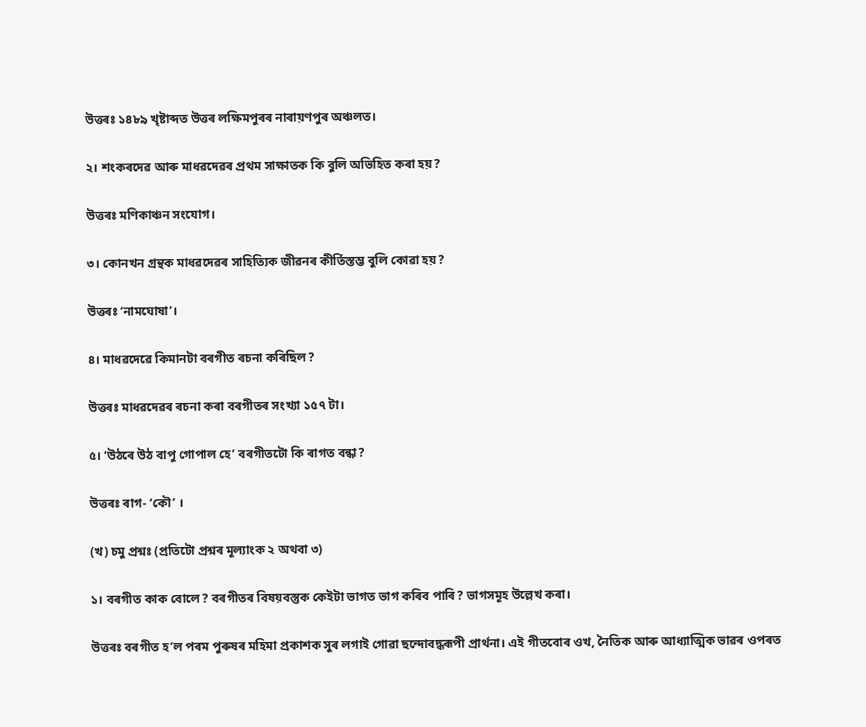উত্তৰঃ ১৪৮৯ খৃষ্টাব্দত উত্তৰ লক্ষিমপুৰৰ নাৰায়ণপুৰ অঞ্চলত।

২। শংকৰদেৱ আৰু মাধৱদেৱৰ প্ৰথম সাক্ষাতক কি বুলি অভিহিত কৰা হয়?

উত্তৰঃ মণিকাঞ্চন সংযোগ।

৩। কোনখন গ্রন্থক মাধৱদেৱৰ সাহিত্যিক জীৱনৰ কীৰ্তিস্তম্ভ বুলি কোৱা হয়?

উত্তৰঃ ‘নামঘোষা’।

৪। মাধৱদেৱে কিমানটা বৰগীত ৰচনা কৰিছিল?

উত্তৰঃ মাধৱদেৱৰ ৰচনা কৰা বৰগীতৰ সংখ্যা ১৫৭ টা।

৫। ‘উঠৰে উঠ বাপু গোপাল হে’ বৰগীতটো কি ৰাগত বন্ধা?

উত্তৰঃ ৰাগ- ‘কৌ’ ।

(খ) চমু প্রশ্নঃ (প্রতিটো প্রশ্নৰ মূল্যাংক ২ অথবা ৩)

১। বৰগীত কাক বোলে? বৰগীতৰ বিষয়বস্তুক কেইটা ভাগত ভাগ কৰিব পাৰি? ভাগসমূহ উল্লেখ কৰা।

উত্তৰঃ বৰগীত হ’ল পৰম পুৰুষৰ মহিমা প্রকাশক সুৰ লগাই গোৱা ছন্দোবদ্ধৰূপী প্রার্থনা। এই গীতবোৰ ওখ, নৈতিক আৰু আধ্যাত্মিক ভাৱৰ ওপৰত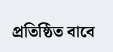প্রতিষ্ঠিত বাবে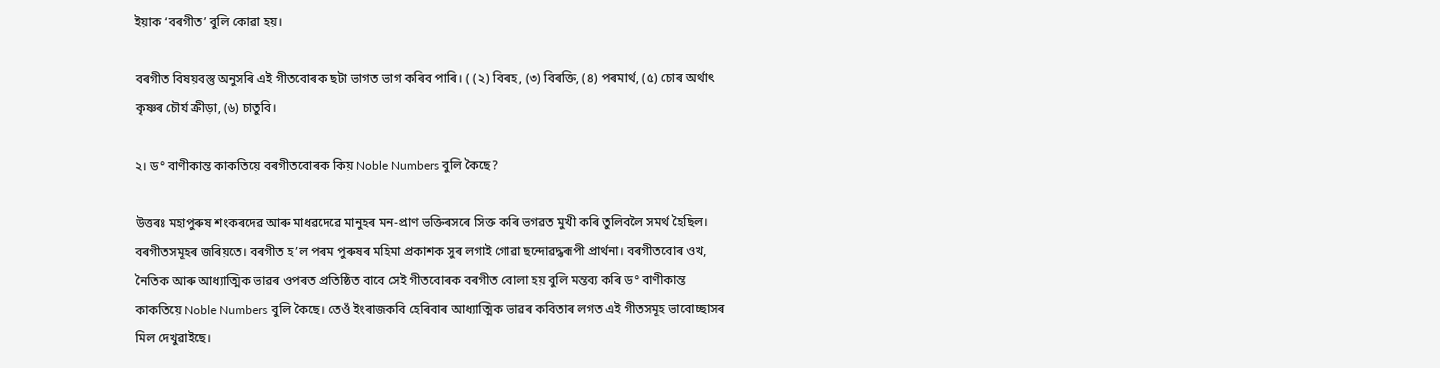ইয়াক ‘বৰগীত’ বুলি কোৱা হয়।

বৰগীত বিষয়বস্তু অনুসৰি এই গীতবোৰক ছটা ভাগত ভাগ কৰিব পাৰি। ( (২) বিৰহ, (৩) বিৰক্তি, (৪) পৰমাৰ্থ, (৫) চোৰ অৰ্থাৎ কৃষ্ণৰ চৌর্য ক্রীড়া, (৬) চাতুবি।

২। ড° বাণীকান্ত কাকতিয়ে বৰগীতবোৰক কিয় Noble Numbers বুলি কৈছে?

উত্তৰঃ মহাপুৰুষ শংকৰদেৱ আৰু মাধৱদেৱে মানুহৰ মন-প্রাণ ভক্তিৰসৰে সিক্ত কৰি ভগৱত মুখী কৰি তুলিবলৈ সমৰ্থ হৈছিল। বৰগীতসমূহৰ জৰিয়তে। বৰগীত হ’ল পৰম পুৰুষৰ মহিমা প্রকাশক সুৰ লগাই গোৱা ছন্দোৱদ্ধৰূপী প্রার্থনা। বৰগীতবোৰ ওখ, নৈতিক আৰু আধ্যাত্মিক ভাৱৰ ওপৰত প্রতিষ্ঠিত বাবে সেই গীতবোৰক বৰগীত বোলা হয় বুলি মন্তব্য কৰি ড° বাণীকান্ত কাকতিয়ে Noble Numbers বুলি কৈছে। তেওঁ ইংৰাজকবি হেৰিবাৰ আধ্যাত্মিক ভাৱৰ কবিতাৰ লগত এই গীতসমূহ ভাবোচ্ছাসৰ মিল দেখুৱাইছে।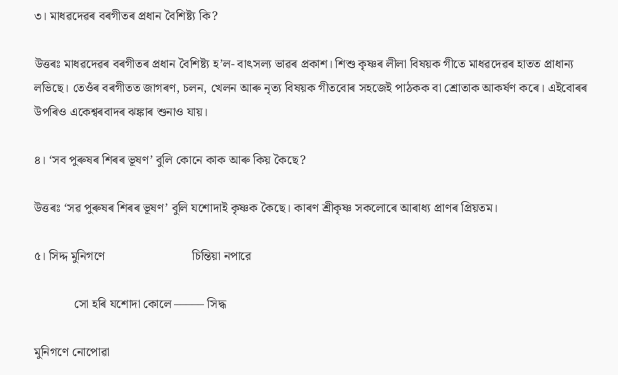৩। মাধৱদেৱৰ বৰগীতৰ প্ৰধান বৈশিষ্ট্য কি?

উত্তৰঃ মাধৱদেৱৰ বৰগীতৰ প্ৰধান বৈশিষ্ট্য হ’ল- বাৎসল্য ভাৱৰ প্ৰকাশ। শিশু কৃষ্ণৰ লীলা বিষয়ক গীতে মাধৱদেৱৰ হাতত প্রাধান্য লভিছে। তেওঁৰ বৰগীতত জাগৰণ, চলন, খেলন আৰু নৃত্য বিষয়ক গীতবোৰ সহজেই পাঠকক বা শ্রোতাক আকৰ্ষণ কৰে। এইবোৰৰ উপৰিও একেশ্বৰবাদৰ ঝঙ্কাৰ শুনাও যায়।

৪। ‘সব পুৰুষৰ শিৰৰ ভূষণ’ বুলি কোনে কাক আৰু কিয় কৈছে?

উত্তৰঃ ‘সৱ পুৰুষৰ শিৰৰ ভূষণ’ বুলি যশোদাই কৃষ্ণক কৈছে। কাৰণ শ্রীকৃষ্ণ সকলোৰে আৰাধ্য প্ৰাণৰ প্ৰিয়তম।

৫। সিদ্দ মুনিগণে                            চিন্তিয়া নপারে

             সো হৰি যশোদা কোলে ––––– সিদ্ধ

মুনিগণে নোপোৱা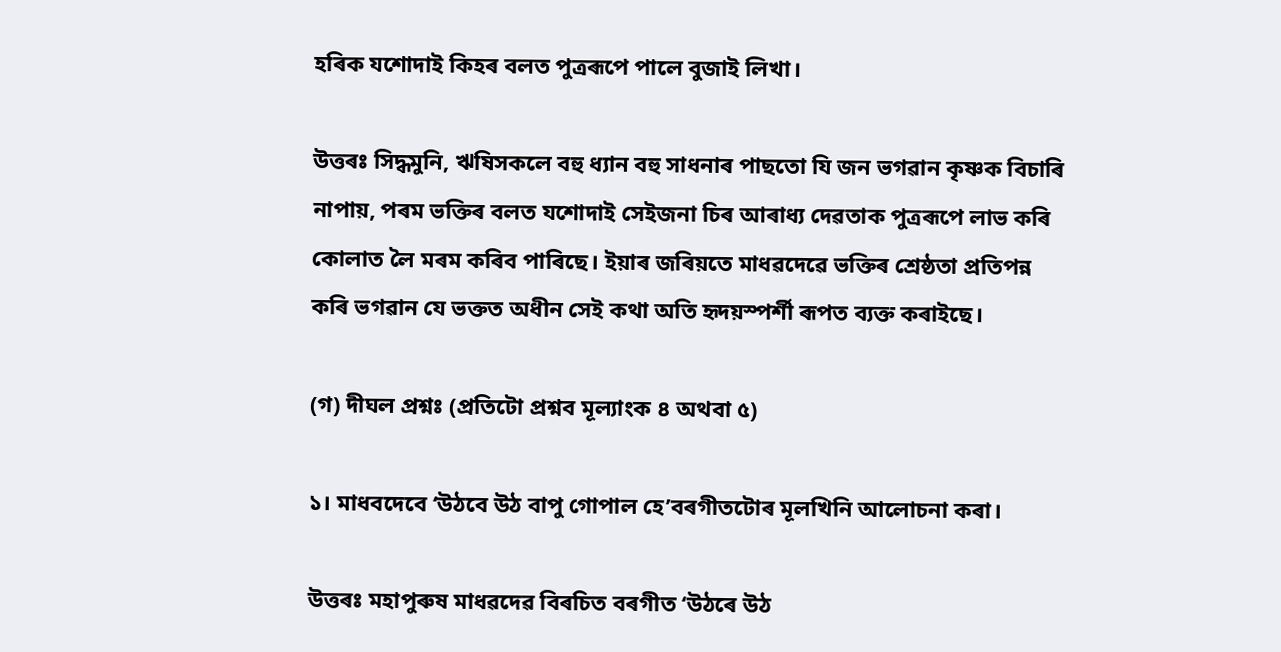হৰিক যশোদাই কিহৰ বলত পুত্ৰৰূপে পালে বুজাই লিখা।

উত্তৰঃ সিদ্ধমুনি, ঋষিসকলে বহু ধ্যান বহু সাধনাৰ পাছতো যি জন ভগৱান কৃষ্ণক বিচাৰি নাপায়, পৰম ভক্তিৰ বলত যশোদাই সেইজনা চিৰ আৰাধ্য দেৱতাক পুত্ৰৰূপে লাভ কৰি কোলাত লৈ মৰম কৰিব পাৰিছে। ইয়াৰ জৰিয়তে মাধৱদেৱে ভক্তিৰ শ্ৰেষ্ঠতা প্রতিপন্ন কৰি ভগৱান যে ভক্তত অধীন সেই কথা অতি হৃদয়স্পর্শী ৰূপত ব্যক্ত কৰাইছে।

(গ) দীঘল প্রশ্নঃ (প্রতিটো প্রশ্নব মূল্যাংক ৪ অথবা ৫)

১। মাধবদেবে ‘উঠবে উঠ বাপু গোপাল হে’বৰগীতটোৰ মূলখিনি আলোচনা কৰা।

উত্তৰঃ মহাপুৰুষ মাধৱদেৱ বিৰচিত বৰগীত ‘উঠৰে উঠ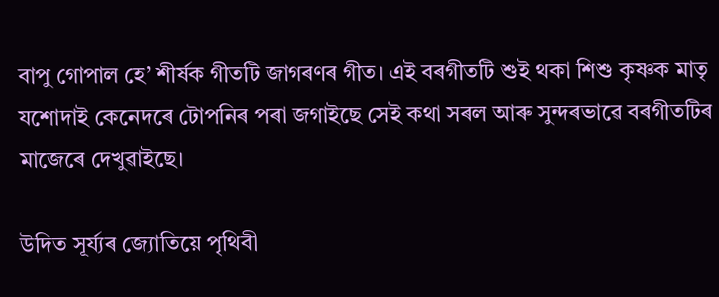বাপু গোপাল হে’ শীর্ষক গীতটি জাগৰণৰ গীত। এই বৰগীতটি শুই থকা শিশু কৃষ্ণক মাতৃ যশোদাই কেনেদৰে টোপনিৰ পৰা জগাইছে সেই কথা সৰল আৰু সুন্দৰভাৱে বৰগীতটিৰ মাজেৰে দেখুৱাইছে।

উদিত সূৰ্য্যৰ জ্যোতিয়ে পৃথিবী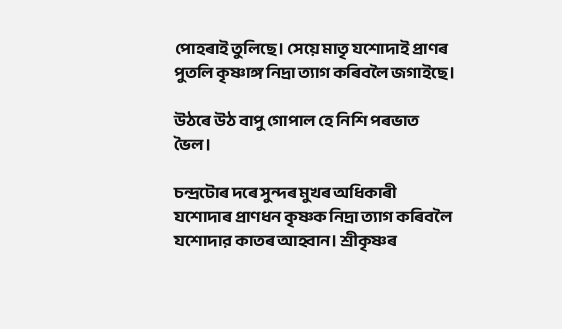পোহৰাই তুলিছে। সেয়ে মাতৃ যশোদাই প্ৰাণৰ পুতলি কৃষ্ণাঙ্গ নিদ্রা ত্যাগ কৰিবলৈ জগাইছে।

উঠৰে উঠ বাপু গোপাল হে নিশি পৰভাত ভৈল।

চন্দ্ৰটোৰ দৰে সুন্দৰ মুখৰ অধিকাৰী যশোদাৰ প্ৰাণধন কৃষ্ণক নিদ্রা ত্যাগ কৰিবলৈ যশোদার কাতৰ আহ্বান। শ্ৰীকৃষ্ণৰ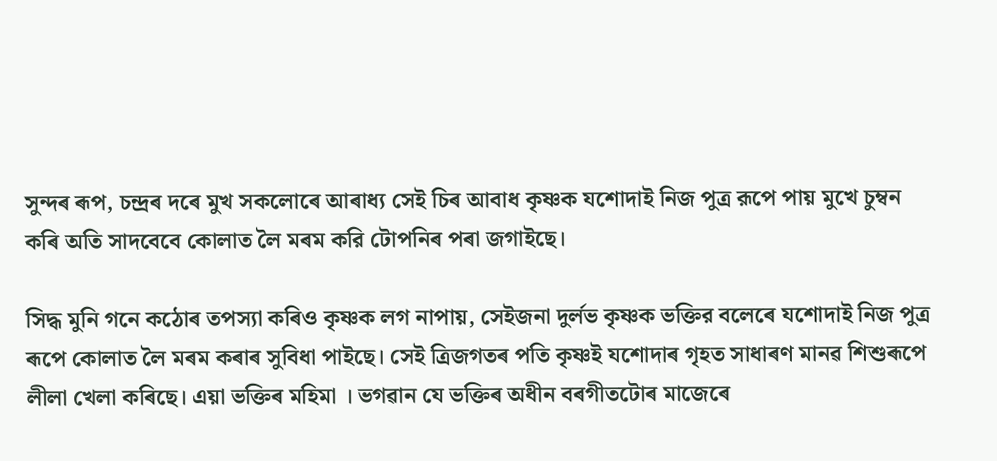সুন্দৰ ৰূপ, চন্দ্ৰৰ দৰে মুখ সকলোৰে আৰাধ্য সেই চিৰ আবাধ কৃষ্ণক যশোদাই নিজ পুত্র রূপে পায় মুখে চুম্বন কৰি অতি সাদবেবে কোলাত লৈ মৰম করি টোপনিৰ পৰা জগাইছে।

সিদ্ধ মুনি গনে কঠোৰ তপস্যা কৰিও কৃষ্ণক লগ নাপায়, সেইজনা দুর্লভ কৃষ্ণক ভক্তির বলেৰে যশোদাই নিজ পুত্ৰ ৰূপে কোলাত লৈ মৰম কৰাৰ সুবিধা পাইছে। সেই ত্রিজগতৰ পতি কৃষ্ণই যশোদাৰ গৃহত সাধাৰণ মানৱ শিশুৰূপে লীলা খেলা কৰিছে। এয়া ভক্তিৰ মহিমা । ভগৱান যে ভক্তিৰ অধীন বৰগীতটোৰ মাজেৰে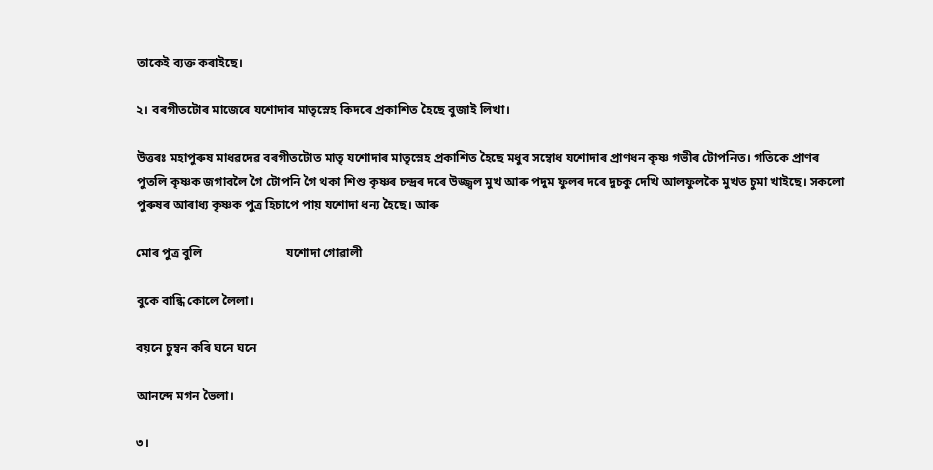তাকেই ব্যক্ত কৰাইছে।

২। বৰগীতটোৰ মাজেৰে যশোদাৰ মাতৃস্নেহ কিদৰে প্ৰকাশিত হৈছে বুজাই লিখা।

উত্তৰঃ মহাপুৰুষ মাধৱদেৱ বৰগীতটোত মাতৃ যশোদাৰ মাতৃস্নেহ প্রকাশিত হৈছে মধুব সম্বোধ যশোদাৰ প্ৰাণধন কৃষ্ণ গভীৰ টোপনিত। গতিকে প্ৰাণৰ পুতলি কৃষ্ণক জগাবলৈ গৈ টোপনি গৈ থকা শিশু কৃষ্ণৰ চন্দ্ৰৰ দৰে উজ্জ্বল মুখ আৰু পদুম ফুলৰ দৰে দুচকু দেখি আলফুলকৈ মুখত চুমা খাইছে। সকলো পুৰুষৰ আৰাধ্য কৃষ্ণক পুত্র হিচাপে পায় যশোদা ধন্য হৈছে। আৰু

মোৰ পুত্ৰ বুলি                           যশোদা গোৱালী

বুকে বান্ধি কোলে লৈলা।

বয়নে চুম্বন কৰি ঘনে ঘনে

আনন্দে মগন ভৈলা।

৩।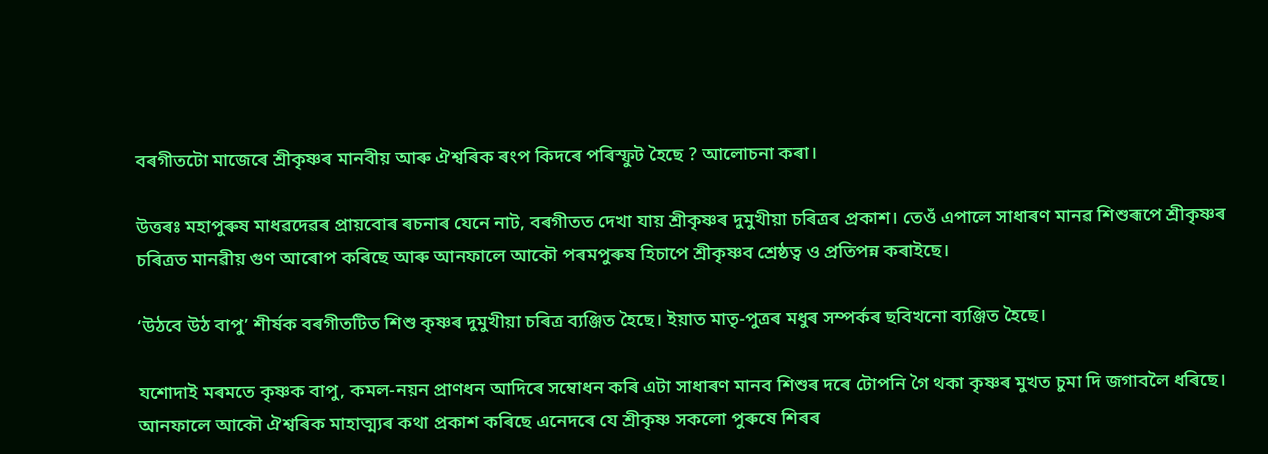বৰগীতটো মাজেৰে শ্ৰীকৃষ্ণৰ মানবীয় আৰু ঐশ্বৰিক ৰংপ কিদৰে পৰিস্ফুট হৈছে ? আলোচনা কৰা।

উত্তৰঃ মহাপুৰুষ মাধৱদেৱৰ প্ৰায়বোৰ ৰচনাৰ যেনে নাট, বৰগীতত দেখা যায় শ্রীকৃষ্ণৰ দুমুখীয়া চৰিত্ৰৰ প্ৰকাশ। তেওঁ এপালে সাধাৰণ মানৱ শিশুৰূপে শ্রীকৃষ্ণৰ চৰিত্ৰত মানৱীয় গুণ আৰোপ কৰিছে আৰু আনফালে আকৌ পৰমপুৰুষ হিচাপে শ্রীকৃষ্ণব শ্রেষ্ঠত্ব ও প্রতিপন্ন কৰাইছে।

‘উঠবে উঠ বাপু’ শীর্ষক বৰগীতটিত শিশু কৃষ্ণৰ দুমুখীয়া চৰিত্ৰ ব্যঞ্জিত হৈছে। ইয়াত মাতৃ-পুত্ৰৰ মধুৰ সম্পৰ্কৰ ছবিখনো ব্যঞ্জিত হৈছে।

যশোদাই মৰমতে কৃষ্ণক বাপু, কমল-নয়ন প্রাণধন আদিৰে সম্বোধন কৰি এটা সাধাৰণ মানব শিশুৰ দৰে টোপনি গৈ থকা কৃষ্ণৰ মুখত চুমা দি জগাবলৈ ধৰিছে। আনফালে আকৌ ঐশ্বৰিক মাহাত্ম্যৰ কথা প্ৰকাশ কৰিছে এনেদৰে যে শ্রীকৃষ্ণ সকলো পুৰুষে শিৰৰ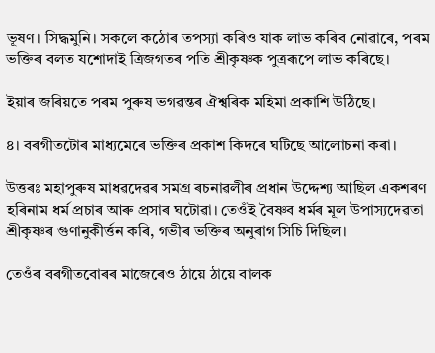ভূষণ। সিদ্ধমুনি। সকলে কঠোৰ তপস্যা কৰিও যাক লাভ কৰিব নোৱাৰে, পৰম ভক্তিৰ বলত যশোদাই ত্ৰিজগতৰ পতি শ্রীকৃষ্ণক পুত্রৰূপে লাভ কৰিছে।

ইয়াৰ জৰিয়তে পৰম পুৰুষ ভগৱন্তৰ ঐশ্বৰিক মহিমা প্রকাশি উঠিছে।

৪। বৰগীতটোৰ মাধ্যমেৰে ভক্তিৰ প্ৰকাশ কিদৰে ঘটিছে আলোচনা কৰা।

উত্তৰঃ মহাপুৰুষ মাধৱদেৱৰ সমগ্ৰ ৰচনাৱলীৰ প্ৰধান উদ্দেশ্য আছিল একশৰণ হৰিনাম ধর্ম প্ৰচাৰ আৰু প্ৰসাৰ ঘটোৱা। তেওঁই বৈষ্ণব ধৰ্মৰ মূল উপাস্যদেৱতা শ্ৰীকৃষ্ণৰ গুণানুকীৰ্ত্তন কৰি, গভীৰ ভক্তিৰ অনুৰাগ সিচি দিছিল।

তেওঁৰ বৰগীতবোৰৰ মাজেৰেও ঠায়ে ঠায়ে বালক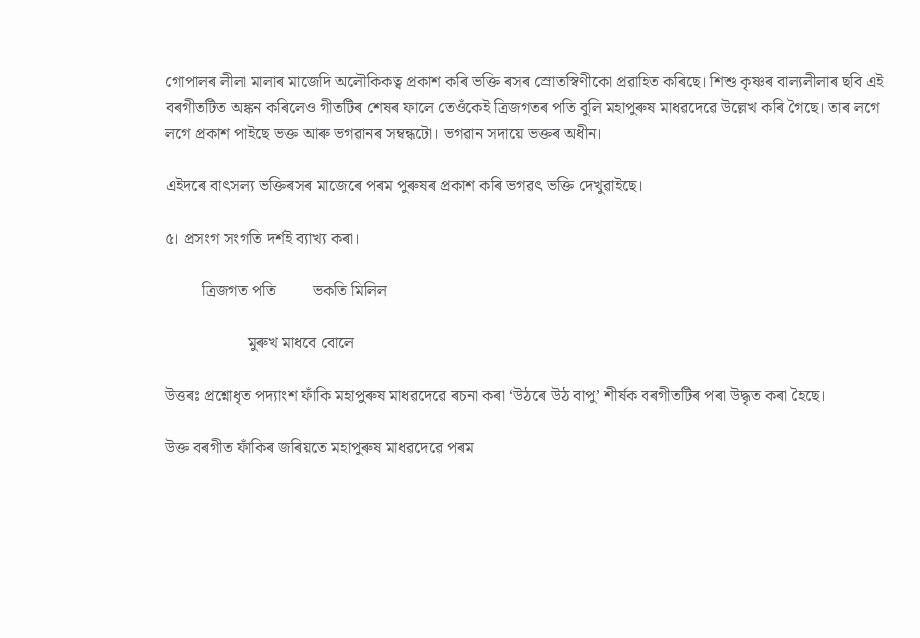গোপালৰ লীলা মালাৰ মাজেদি অলৌকিকত্ব প্ৰকাশ কৰি ভক্তি ৰসৰ স্রোতস্বিণীকো প্ৰৱাহিত কৰিছে। শিশু কৃষ্ণৰ বাল্যলীলাৰ ছবি এই বৰগীতটিত অঙ্কন কৰিলেও গীতটিৰ শেষৰ ফালে তেওঁকেই ত্ৰিজগতৰ পতি বুলি মহাপুৰুষ মাধৱদেৱে উল্লেখ কৰি গৈছে। তাৰ লগে লগে প্রকাশ পাইছে ভক্ত আৰু ভগৱানৰ সম্বন্ধটো। ভগৱান সদায়ে ভক্তৰ অধীন।

এইদৰে বাৎসল্য ভক্তিৰসৰ মাজেৰে পৰম পুৰুষৰ প্ৰকাশ কৰি ভগৱৎ ভক্তি দেখুৱাইছে।

৫। প্রসংগ সংগতি দর্শই ব্যাখ্য কৰা।

         ত্রিজগত পতি         ভকতি মিলিল

                    মুৰুখ মাধবে বোলে

উত্তৰঃ প্রশ্নোধৃত পদ্যাংশ ফাঁকি মহাপুৰুষ মাধৱদেৱে ৰচনা কৰা ‘উঠৰে উঠ বাপু’ শীর্ষক বৰগীতটিৰ পৰা উদ্ধৃত কৰা হৈছে।

উক্ত বৰগীত ফাঁকিৰ জৰিয়তে মহাপুৰুষ মাধৱদেৱে পৰম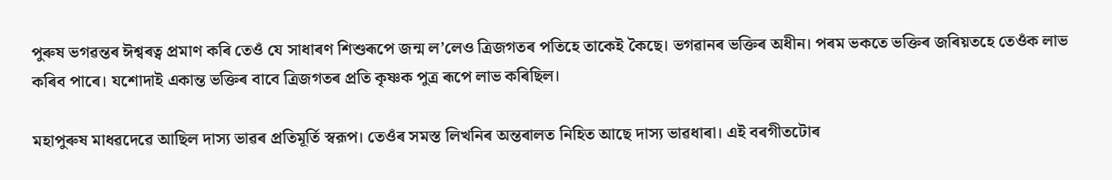পুৰুষ ভগৱন্তৰ ঈশ্বৰত্ব প্ৰমাণ কৰি তেওঁ যে সাধাৰণ শিশুৰূপে জন্ম ল’লেও ত্ৰিজগতৰ পতিহে তাকেই কৈছে। ভগৱানৰ ভক্তিৰ অধীন। পৰম ভকতে ভক্তিৰ জৰিয়তহে তেওঁক লাভ কৰিব পাৰে। যশোদাই একান্ত ভক্তিৰ বাবে ত্ৰিজগতৰ প্ৰতি কৃষ্ণক পুত্ৰ ৰূপে লাভ কৰিছিল।

মহাপুৰুষ মাধৱদেৱে আছিল দাস্য ভাৱৰ প্রতিমূর্তি স্বরূপ। তেওঁৰ সমস্ত লিখনিৰ অন্তৰালত নিহিত আছে দাস্য ভাৱধাৰা। এই বৰগীতটোৰ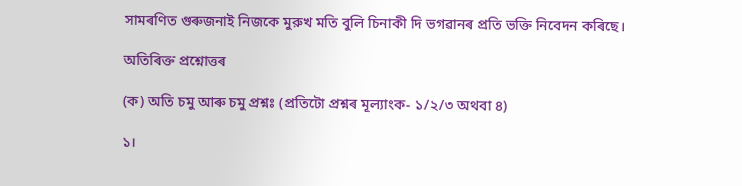সামৰণিত গুৰুজনাই নিজকে মুরুখ মতি বুলি চিনাকী দি ভগৱানৰ প্রতি ভক্তি নিবেদন কৰিছে।

অতিৰিক্ত প্রশ্নোত্তৰ

(ক) অতি চমু আৰু চমু প্রশ্নঃ (প্রতিটো প্রশ্নৰ মূল্যাংক- ১/২/৩ অথবা ৪)

১।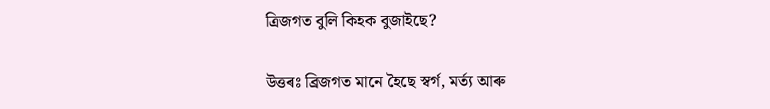ত্রিজগত বুলি কিহক বুজাইছে?

উত্তৰঃ ব্ৰিজগত মানে হৈছে স্বর্গ, মর্ত্য আৰু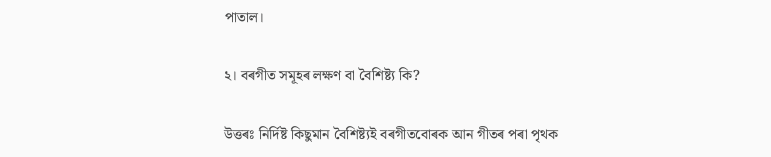পাতাল।

২। বৰগীত সমূহৰ লক্ষণ বা বৈশিষ্ট্য কি?

উত্তৰঃ নির্দিষ্ট কিছুমান বৈশিষ্ট্যই বৰগীতবোৰক আন গীতৰ পৰা পৃথক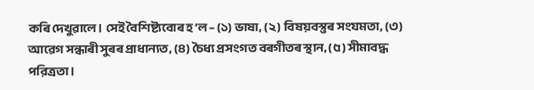কৰি দেখুৱালে। সেই বৈশিষ্ট্যবোৰ হ’ল – (১) ভাষা, (২) বিষয়বস্তুৰ সংযমতা, (৩) আৱেগ সন্ধাৰী সুৰৰ প্রাধান্যত, (৪) চৈধ্য প্রসংগত বৰগীতৰ স্থান, (৫) সীমাবদ্ধ পরিত্রতা।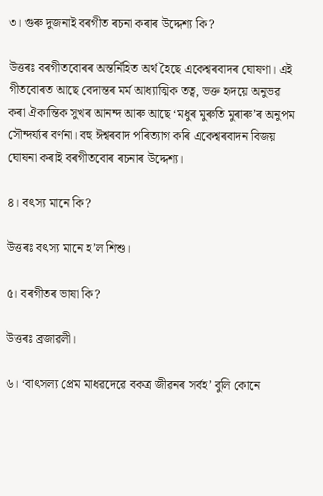৩। গুৰু দুজনাই বৰগীত ৰচনা কৰাৰ উদ্দেশ্য কি?

উত্তৰঃ বৰগীতবোৰৰ অন্তর্নিহিত অর্থ হৈছে একেশ্বৰবাদৰ ঘোষণা। এই গীতবোৰত আছে বেদান্তৰ মৰ্ম আধ্যাত্মিক তত্ব, ভক্ত হৃদয়ে অনুভৱ কৰা ঐকান্তিক সুখৰ আনন্দ আৰু আছে ‘মধুৰ মুৰুতি মুৰাৰু’ৰ অনুপম সৌন্দৰ্য্যৰ বৰ্ণনা। বহু ঈশ্বৰবাদ পৰিত্যাগ কৰি একেশ্বৰবাদন বিজয় ঘোষনা কৰাই বৰগীতবোৰ ৰচনাৰ উদ্দেশ্য।

৪। বৎস্য মানে কি?

উত্তৰঃ বৎস্য মানে হ’ল শিশু।

৫। বৰগীতৰ ভাষা কি?

উত্তৰঃ ব্ৰজাৱলী।

৬। ‘বাৎসল্য প্রেম মাধৱদেৱে বকত্ৰ জীৱনৰ সৰ্বহ’ বুলি কোনে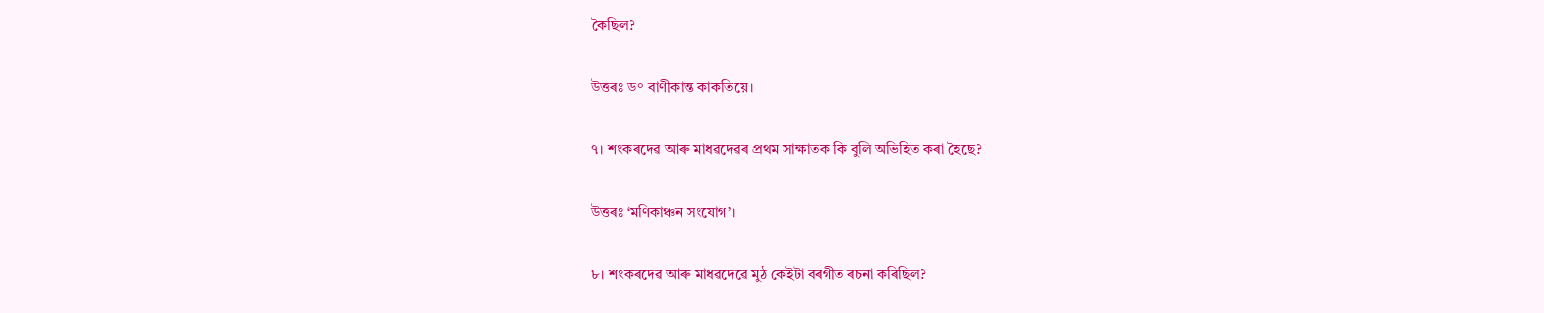কৈছিল?

উত্তৰঃ ড° বাণীকান্ত কাকতিয়ে।

৭। শংকৰদেৱ আৰু মাধৱদেৱৰ প্ৰথম সাক্ষাতক কি বুলি অভিহিত কৰা হৈছে?

উত্তৰঃ ‘মণিকাঞ্চন সংযোগ’।

৮। শংকৰদেৱ আৰু মাধৱদেৱে মুঠ কেইটা বৰগীত ৰচনা কৰিছিল?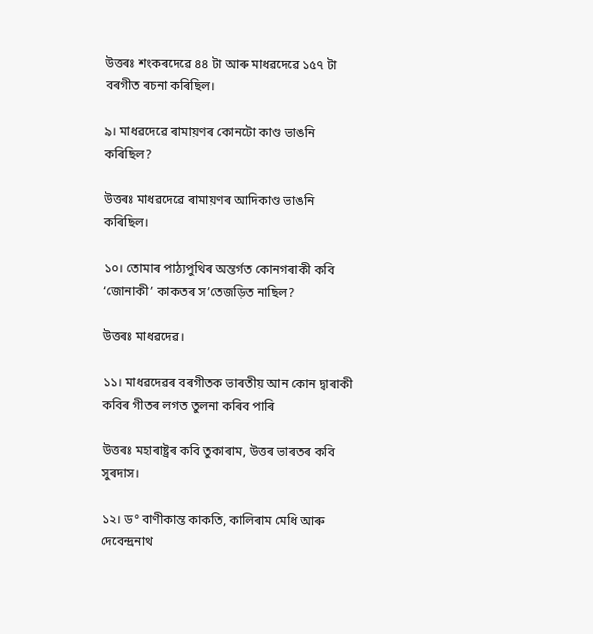উত্তৰঃ শংকৰদেৱে ৪৪ টা আৰু মাধৱদেৱে ১৫৭ টা বৰগীত ৰচনা কৰিছিল।

৯। মাধৱদেৱে ৰামায়ণৰ কোনটো কাণ্ড ভাঙনি কৰিছিল?

উত্তৰঃ মাধৱদেৱে ৰামায়ণৰ আদিকাণ্ড ভাঙনি কৰিছিল।

১০। তোমাৰ পাঠ্যপুথিৰ অন্তৰ্গত কোনগৰাকী কবি ‘জোনাকী’ কাকতৰ স’তেজড়িত নাছিল?

উত্তৰঃ মাধৱদেৱ।

১১। মাধৱদেৱৰ বৰগীতক ভাৰতীয় আন কোন দ্বাৰাকী কবিৰ গীতৰ লগত তুলনা কৰিব পাৰি

উত্তৰঃ মহাৰাষ্ট্ৰৰ কবি তুকাৰাম, উত্তৰ ভাৰতৰ কবি সুৰদাস।

১২। ড° বাণীকান্ত কাকতি, কালিৰাম মেধি আৰু দেবেন্দ্রনাথ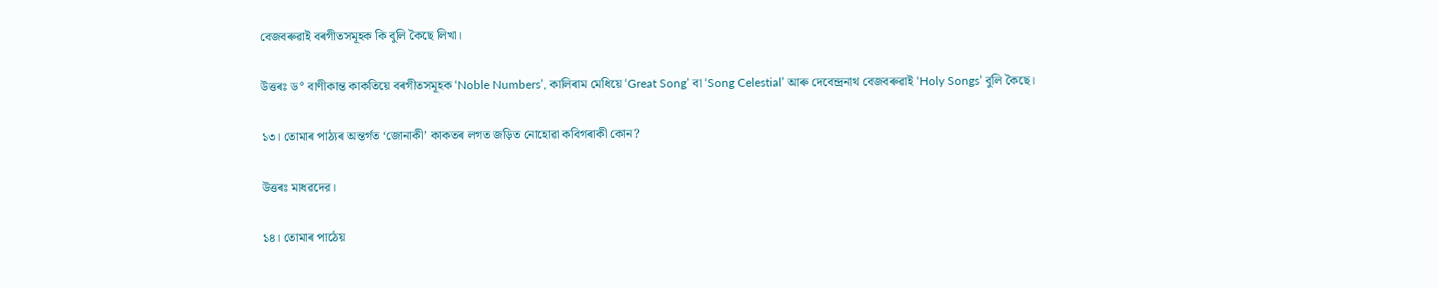বেজবৰুৱাই বৰগীতসমূহক কি বুলি কৈছে লিখা।

উত্তৰঃ ড° বাণীকান্ত কাকতিয়ে বৰগীতসমূহক ‘Noble Numbers’, কালিৰাম মেধিয়ে ‘Great Song’ বা ‘Song Celestial’ আৰু দেবেন্দ্রনাথ বেজবৰুৱাই ‘Holy Songs’ বুলি কৈছে।

১৩। তোমাৰ পাঠ্যৰ অন্তৰ্গত ‘জোনাকী’ কাকতৰ লগত জড়িত নোহোৱা কবিগৰাকী কোন?

উত্তৰঃ মাধৱদের।

১৪। তোমাৰ পাঠেয়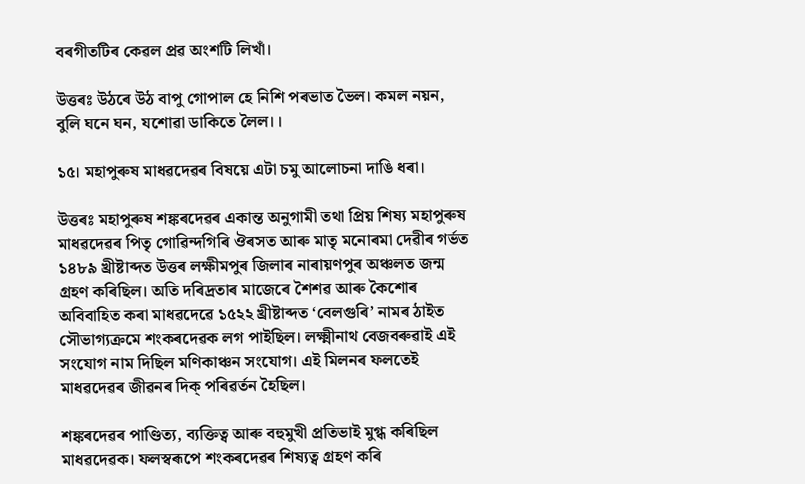বৰগীতটিৰ কেৱল প্ৰৱ অংশটি লিখাঁ।

উত্তৰঃ উঠৰে উঠ বাপু গোপাল হে নিশি পৰভাত ভৈল। কমল নয়ন, বুলি ঘনে ঘন, যশোৱা ডাকিতে লৈল।।

১৫। মহাপুৰুষ মাধৱদেৱৰ বিষয়ে এটা চমু আলোচনা দাঙি ধৰা।

উত্তৰঃ মহাপুৰুষ শঙ্কৰদেৱৰ একান্ত অনুগামী তথা প্রিয় শিষ্য মহাপুৰুষ মাধৱদেৱৰ পিতৃ গোৱিন্দগিৰি ঔৰসত আৰু মাতৃ মনোৰমা দেৱীৰ গৰ্ভত ১৪৮৯ খ্রীষ্টাব্দত উত্তৰ লক্ষীমপুৰ জিলাৰ নাৰায়ণপুৰ অঞ্চলত জন্ম গ্রহণ কৰিছিল। অতি দৰিদ্ৰতাৰ মাজেৰে শৈশৱ আৰু কৈশোৰ অবিবাহিত কৰা মাধৱদেৱে ১৫২২ খ্রীষ্টাব্দত ‘বেলগুৰি’ নামৰ ঠাইত সৌভাগ্যক্রমে শংকৰদেৱক লগ পাইছিল। লক্ষ্মীনাথ বেজবৰুৱাই এই সংযোগ নাম দিছিল মণিকাঞ্চন সংযোগ। এই মিলনৰ ফলতেই মাধৱদেৱৰ জীৱনৰ দিক্ পৰিৱৰ্তন হৈছিল।

শঙ্কৰদেৱৰ পাণ্ডিত্য, ব্যক্তিত্ব আৰু বহুমুখী প্রতিভাই মুগ্ধ কৰিছিল মাধৱদেৱক। ফলস্বৰূপে শংকৰদেৱৰ শিষ্যত্ব গ্রহণ কৰি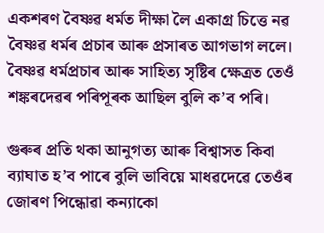একশৰণ বৈষ্ণৱ ধর্মত দীক্ষা লৈ একাগ্র চিত্তে নৱ বৈষ্ণৱ ধৰ্মৰ প্ৰচাৰ আৰু প্ৰসাৰত আগভাগ ললে। বৈষ্ণৱ ধৰ্মপ্ৰচাৰ আৰু সাহিত্য সৃষ্টিৰ ক্ষেত্ৰত তেওঁ শঙ্কৰদেৱৰ পৰিপূৰক আছিল বুলি ক’ব পৰি।

গুৰুৰ প্ৰতি থকা আনুগত্য আৰু বিশ্বাসত কিবা ব্যাঘাত হ’ব পাৰে বুলি ভাবিয়ে মাধৱদেৱে তেওঁৰ জোৰণ পিন্ধোৱা কন্যাকো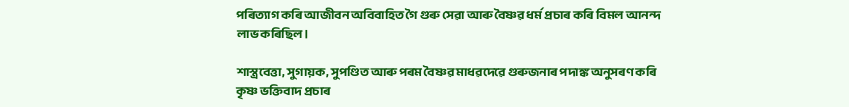পৰিত্যাগ কৰি আজীবন অবিবাহিত গৈ গুৰু সেৱা আৰু বৈষ্ণৱ ধৰ্ম প্ৰচাৰ কৰি বিমল আনন্দ লাভ কৰিছিল।

শাস্ত্রবেত্তা, সুগায়ক, সুপণ্ডিত আৰু পৰম বৈষ্ণৱ মাধৱদেৱে গুৰুজনাৰ পদাঙ্ক অনুসৰণ কৰি কৃষ্ণ ভক্তিবাদ প্ৰচাৰ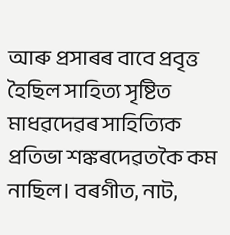আৰু প্ৰসাৰৰ বাবে প্ৰবৃত্ত হৈছিল সাহিত্য সৃষ্টিত মাধৱদেৱৰ সাহিত্যিক প্রতিভা শঙ্কৰদেৱতকৈ কম নাছিল। বৰগীত, নাট,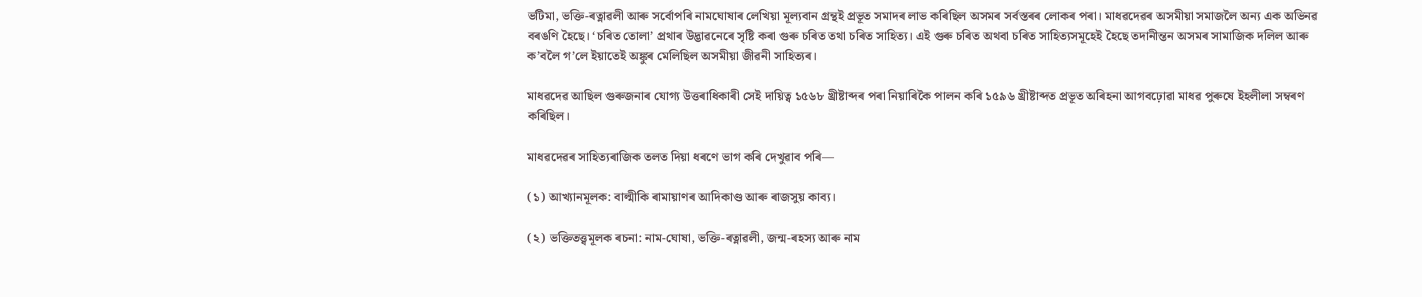ভটিমা, ভক্তি-ৰত্নাৱলী আৰু সর্বোপৰি নামঘোষাৰ লেখিয়া মূল্যবান গ্রন্থই প্রভূত সমাদৰ লাভ কৰিছিল অসমৰ সৰ্বস্তৰৰ লোকৰ পৰা। মাধৱদেৱৰ অসমীয়া সমাজলৈ অন্য এক অভিনৱ বৰঙণি হৈছে। ‘চৰিত তোলা’ প্ৰথাৰ উদ্ভাৱনেৰে সৃষ্টি কৰা গুৰু চৰিত তথা চৰিত সাহিত্য। এই গুৰু চৰিত অথবা চৰিত সাহিত্যসমূহেই হৈছে তদানীন্তন অসমৰ সামাজিক দলিল আৰু ক’বলৈ গ’লে ইয়াতেই অঙ্কুৰ মেলিছিল অসমীয়া জীৱনী সাহিত্যৰ।

মাধৱদেৱ আছিল গুৰুজনাৰ যোগ্য উত্তৰাধিকাৰী সেই দায়িত্ব ১৫৬৮ খ্রীষ্টাব্দৰ পৰা নিয়াৰিকৈ পালন কৰি ১৫৯৬ খ্ৰীষ্টাব্দত প্রভূত অৰিহনা আগবঢ়োৱা মাধৱ পুৰুষে ইহলীলা সম্বৰণ কৰিছিল।

মাধৱদেৱৰ সাহিত্যৰাজিক তলত দিয়া ধৰণে ভাগ কৰি দেখুৱাব পৰি—

(১) আখ্যানমূলক: বাল্মীকি ৰামায়াণৰ আদিকাণ্ড আৰু ৰাজসুয় কাব্য।

(২) ভক্তিতত্ত্বমূলক ৰচনা: নাম-ঘোষা, ভক্তি-ৰত্নাৱলী, জন্ম-ৰহস্য আৰু নাম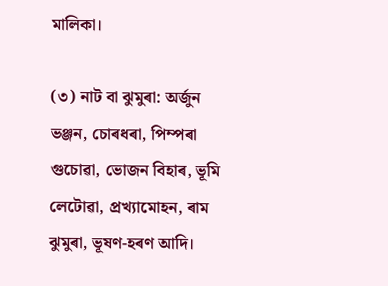মালিকা।

(৩) নাট বা ঝুমুৰা: অর্জুন ভঞ্জন, চোৰধৰা, পিম্পৰা গুচোৱা, ভোজন বিহাৰ, ভূমি লেটোৱা, প্রখ্যামোহন, ৰাম ঝুমুৰা, ভূষণ-হৰণ আদি।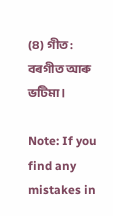(৪) গীত: বৰগীত আৰু ভটিমা।

Note: If you find any mistakes in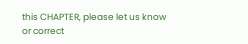this CHAPTER, please let us know or correct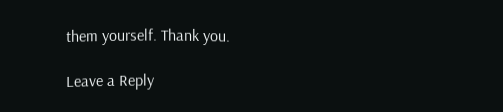them yourself. Thank you.

Leave a Reply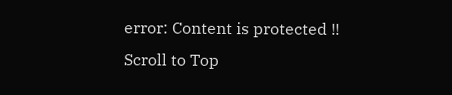error: Content is protected !!
Scroll to Top